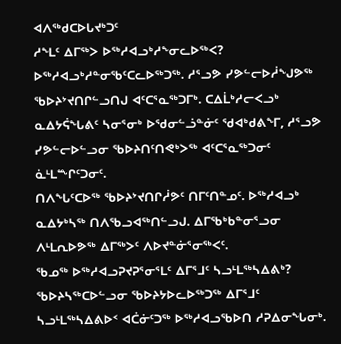ᐊᐱᖅᑯᑕᐅᒐᔪᒃᑐᑦ
ᓱᖕᒪᑦ ᐃᒥᖅᐳ ᐅᖅᓱᐊᓗᒃᓱᖕᓂᓚᐅᖅᐸ?
ᐅᖅᓱᐊᓗᒃᓱᓐᓂᖃᑦᑕᓚᐅᖅᑐᖅ. ᓱᕐᓗᕗ ᓯᕗᓪᓕᐅᓲᖕᒍᕗᖅ ᖃᐅᔨᔾᔪᑎᒋᓪᓗᑎᒍ ᐊᑦᑕᕐᓇᖅᑐᒥᒃ. ᑕᐃᒫᒃᓱᓕᐸᓗᒃ ᓇᐃᔭᕌᖕᒐᕕᑦ ᓴᓂᕐᓂᒃ ᐅᖁᓂᓪᓘᓐᓃᑦ ᖁᐊᒃᑯᕕᖕᒥ, ᓱᕐᓗᕗ ᓯᕗᓪᓕᐅᓪᓗᓂ ᖃᐅᔨᑎᑦᑎᕙᒃᐳᖅ ᐊᑦᑕᕐᓇᖅᑐᓂᑦ ᓈᒻᒪᖖᒋᑦᑐᓂᑦ.
ᑎᐱᖕᒐᑦᑕᐅᖅ ᖃᐅᔨᔾᔪᑎᒋᓲᕗᑦ ᑎᒥᑦᑎᓐᓄᑦ. ᐅᖅᓱᐊᓗᒃ ᓇᐃᔭᒃᓴᖅ ᑎᐱᖃᓗᐊᖅᑎᓪᓗᒍ. ᐃᒥᖃᒃᑲᓐᓂᕐᓗᓂ ᐱᒻᒪᕆᐅᕗᖅ ᐃᒥᖅᐳᑦ ᐱᐅᔪᓐᓃᕐᓂᖅᐸᑦ.
ᖃᓄᖅ ᐅᖅᓱᐊᓗᕈᔪᕈᕐᓂᕐᒪᑦ ᐃᒥᕐᒧᑦ ᓴᓗᒻᒪᖅᓴᐃᕕᒃ?
ᖃᐅᔨᓴᖅᑕᐅᓪᓗᓂ ᖃᐅᔨᔭᐅᓚᐅᖅᑐᖅ ᐃᒥᕐᒧᑦ ᓴᓗᒻᒪᖅᓴᐃᕕᐅᑉ ᐊᑖᓃᑦᑐᖅ ᐅᖅᓱᐊᓗᖃᐅᑎ ᓱᕈᐃᓂᖕᒐᓂᒃ.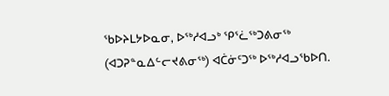ᖃᐅᔨᒪᔭᐅᓇᓂ, ᐅᖅᓱᐊᓗᒃ ᕿᕐᓛᖅᑐᕕᓂᖅ (ᐊᑐᕈᓐᓇᐃᓪᓕᔪᕕᓂᖅ) ᐊᑖᓃᑦᑐᖅ ᐅᖅᓱᐊᓗᖃᐅᑎ.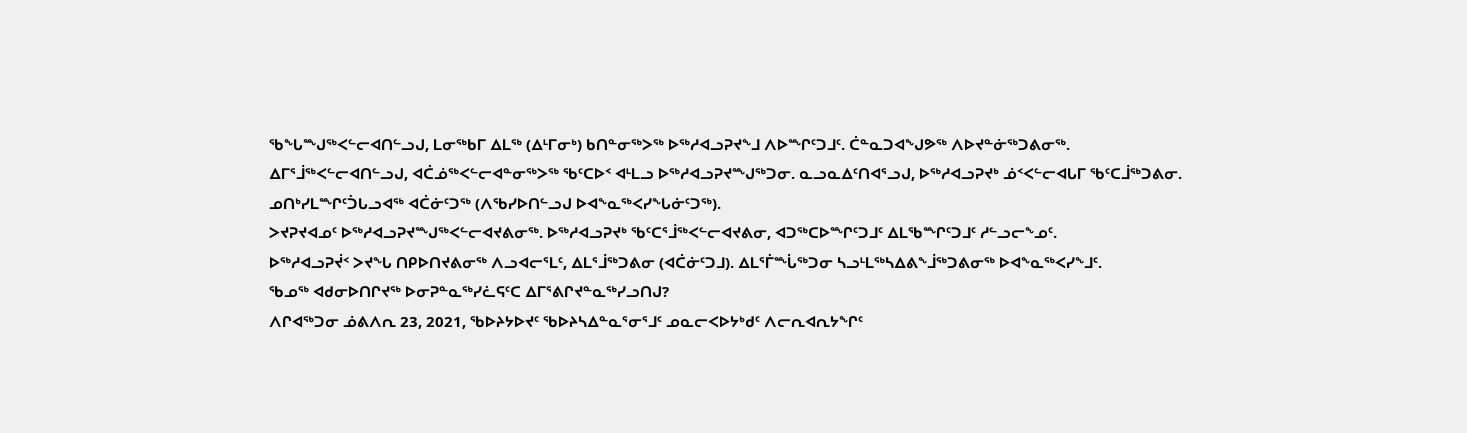ᖃᖕᒐᖖᒍᖅᐸᓪᓕᐊᑎᓪᓗᒍ, ᒪᓂᖅᑲᒥ ᐃᒪᖅ (ᐃᒻᒥᓂᒃ) ᑲᑎᓐᓂᖅᐳᖅ ᐅᖅᓱᐊᓗᕈᔪᖕᒧ ᐱᐅᖖᒋᑦᑐᒧᑦ. ᑖᓐᓇᑐᐊᖕᒍᕗᖅ ᐱᐅᔪᓐᓃᖅᑐᕕᓂᖅ.
ᐃᒥᕐᒨᖅᐸᓪᓕᐊᑎᓪᓗᒍ, ᐊᑖᓅᖅᐸᓪᓕᐊᓐᓂᖅᐳᖅ ᖃᑦᑕᐅᑉ ᐊᒻᒪᓗ ᐅᖅᓱᐊᓗᕈᔪᖖᒍᖅᑐᓂ. ᓇᓗᓇᐃᑦᑎᐊᕐᓗᒍ, ᐅᖅᓱᐊᓗᕈᔪᒃ ᓅᑉᐸᓪᓕᐊᒐᒥ ᖃᑦᑕᒨᖅᑐᕕᓂ. ᓄᑎᒃᓯᒪᖖᒋᑦᑑᒐᓗᐊᖅ ᐊᑖᓃᑦᑐᖅ (ᐱᖃᓯᐅᑎᓪᓗᒍ ᐅᐊᖕᓇᖅᐸᓯᖕᒐᓃᑦᑐᖅ).
ᐳᔪᕈᔪᐊᓄᑦ ᐅᖅᓱᐊᓗᕈᔪᖖᒍᖅᐸᓪᓕᐊᔪᕕᓂᖅ. ᐅᖅᓱᐊᓗᕈᔪᒃ ᖃᑦᑕᕐᒨᖅᐸᓪᓕᐊᔪᕕᓂ, ᐊᑐᖅᑕᐅᖖᒋᑦᑐᒧᑦ ᐃᒪᖃᖖᒋᑦᑐᒧᑦ ᓱᓪᓗᓕᖕᓄᑦ.
ᐅᖅᓱᐊᓗᕈᔫᑉ ᐳᔪᖕᒐ ᑎᑭᐅᑎᔪᕕᓂᖅ ᐱᓗᐊᓕᕐᒪᑦ, ᐃᒪᕐᒨᖅᑐᕕᓂ (ᐊᑖᓃᑦᑐᒧ). ᐃᒪᕐᒦᖖᒑᖅᑐᓂ ᓴᓗᒻᒪᖅᓴᐃᕕᖕᒨᖅᑐᕕᓂᖅ ᐅᐊᖕᓇᖅᐸᓯᖕᒧᑦ.
ᖃᓄᖅ ᐊᑯᓂᐅᑎᒋᔪᖅ ᐅᓂᕈᓐᓇᖅᓯᓛᕋᑦᑕ ᐃᒥᕐᕕᒋᔪᓐᓇᖅᓯᓗᑎᒍ?
ᐱᒋᐊᖅᑐᓂ ᓅᕕᐱᕆ 23, 2021, ᖃᐅᔨᔭᐅᔪᑦ ᖃᐅᔨᓴᐃᓐᓇᕐᓂᕐᒧᑦ ᓄᓇᓕᐸᐅᔭᒃᑯᑦ ᐱᓕᕆᐊᕆᔭᖕᒋᑦ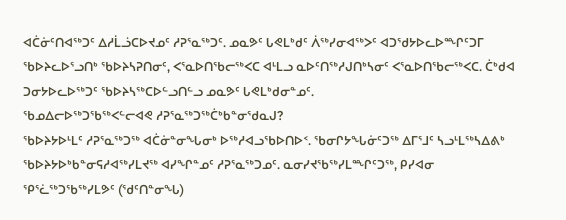ᐊᑖᓃᑦᑎᐊᖅᑐᑦ ᐃᓱᒫᓘᑕᐅᔪᓄᑦ ᓱᕈᕐᓇᖅᑐᑦ. ᓄᓇᕗᑦ ᒐᕙᒪᒃᑯᑦ ᐲᖅᓯᓂᐊᖅᐳᑦ ᐊᑐᖁᔭᐅᓚᐅᖖᒋᑦᑐᒥ ᖃᐅᔨᓚᐅᕐᓗᑎᒃ ᖃᐅᔨᓴᕈᑎᓂᑦ, ᐸᕐᓇᐅᑎᖃᓕᖅᐸᑕ ᐊᒻᒪᓗ ᓇᐅᑦᑎᖅᓱᒍᑎᒃᓴᓂᑦ ᐸᕐᓇᐅᑎᖃᓕᖅᐸᑕ. ᑖᒃᑯᐊ ᑐᓂᔭᐅᓚᐅᖅᑐᑦ ᖃᐅᔨᓴᖅᑕᐅᓪᓗᑎᓪᓗ ᓄᓇᕗᑦ ᒐᕙᒪᒃᑯᓂᓐᓄᑦ.
ᖃᓄᐃᓕᐅᖅᑐᖃᖅᐸᓪᓕᐊᕙ ᓱᕈᕐᓇᖅᑐᖅᑖᒃᑲᓐᓂᖁᓇᒍ?
ᖃᐅᔨᔭᐅᒻᒪᑦ ᓱᕈᕐᓇᖅᑐᖅ ᐊᑖᓃᓐᓂᖕᒐᓂᒃ ᐅᖅᓱᐊᓗᖃᐅᑎᐅᑉ. ᖃᓂᒋᔭᖕᒐᓃᑦᑐᖅ ᐃᒥᕐᒧᑦ ᓴᓗᒻᒪᖅᓴᐃᕕᒃ ᖃᐅᔨᔭᐅᒃᑲᓐᓂᕋᓱᐊᖅᓯᒪᔪᖅ ᐊᓯᖕᒋᓐᓄᑦ ᓱᕈᕐᓇᖅᑐᓄᑦ. ᓇᓂᓯᔪᖃᖅᓯᒪᖖᒋᑦᑐᖅ, ᑭᓯᐊᓂ ᕿᕐᓛᖅᑐᖃᖅᓯᒪᕗᑦ (ᖁᑦᑎᓐᓂᖕᒐ)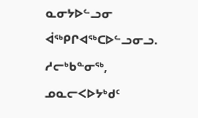ᓇᓂᔭᐅᓪᓗᓂ ᐋᖅᑭᒋᐊᖅᑕᐅᓪᓗᓂᓗ.
ᓱᓕᒃᑲᓐᓂᖅ, ᓄᓇᓕᐸᐅᔭᒃᑯᑦ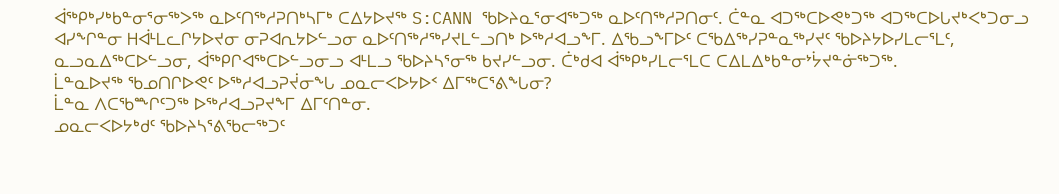ᐋᖅᑭᒃᓯᒃᑲᓐᓂᕐᓂᖅᐳᖅ ᓇᐅᑦᑎᖅᓱᕈᑎᒃᓴᒥᒃ ᑕᐃᔭᐅᔪᖅ S:CANN ᖃᐅᔨᓇᕐᓂᐊᖅᑐᖅ ᓇᐅᑦᑎᖅᓱᕈᑎᓂᑦ. ᑖᓐᓇ ᐊᑐᖅᑕᐅᕙᒃᑐᖅ ᐊᑐᖅᑕᐅᒐᔪᒃᐸᒃᑐᓂᓗ ᐊᓯᖕᒋᓐᓂ ᕼᐋᒻᒪᓚᒋᔭᐅᔪᓂ ᓂᕈᐊᕆᔭᐅᓪᓗᓂ ᓇᐅᑦᑎᖅᓱᖅᓯᔪᒪᓪᓗᑎᒃ ᐅᖅᓱᐊᓗᖕᒥ. ᐃᖃᓗᖕᒥᐅᑦ ᑕᖃᐃᖅᓯᕈᓐᓇᖅᓯᔪᑦ ᖃᐅᔨᔭᐅᓯᒪᓕᕐᒪᑦ, ᓇᓗᓇᐃᖅᑕᐅᓪᓗᓂ, ᐋᖅᑭᒋᐊᖅᑕᐅᓪᓗᓂᓗ ᐊᒻᒪᓗ ᖃᐅᔨᓴᕐᓂᖅ ᑲᔪᓯᓪᓗᓂ. ᑖᒃᑯᐊ ᐋᖅᑭᒃᓯᒪᓕᕐᒪᑕ ᑕᐃᒪᐃᒃᑲᓐᓂᔾᔮᔪᓐᓃᖅᑐᖅ.
ᒫᓐᓇᐅᔪᖅ ᖃᓄᑎᒋᐅᕙᑦ ᐅᖅᓱᐊᓗᕈᔫᓂᖕᒐ ᓄᓇᓕᐸᐅᔭᐅᑉ ᐃᒥᖅᑕᕐᕕᖕᒐᓂ?
ᒫᓐᓇ ᐱᑕᖃᖖᒋᑦᑐᖅ ᐅᖅᓱᐊᓗᕈᔪᖕᒥ ᐃᒥᑦᑎᓐᓂ.
ᓄᓇᓕᐸᐅᔭᒃᑯᑦ ᖃᐅᔨᓴᕐᕕᖃᓕᖅᑐᑦ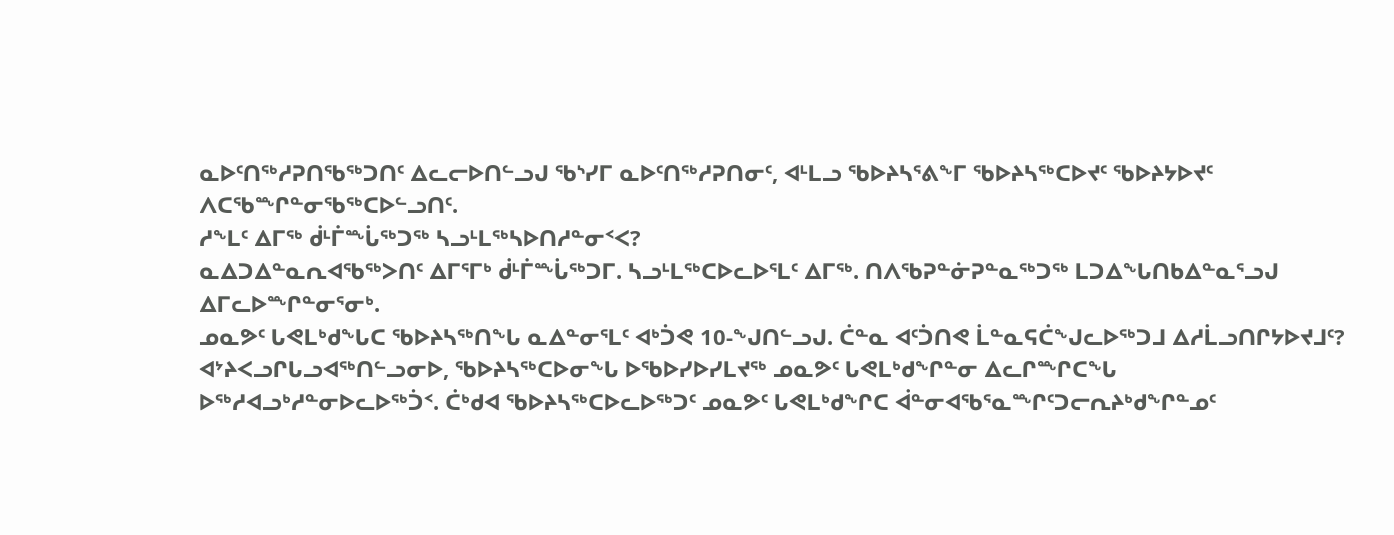ᓇᐅᑦᑎᖅᓱᕈᑎᖃᖅᑐᑎᑦ ᐃᓚᓕᐅᑎᓪᓗᒍ ᖃᔅᓯᒥ ᓇᐅᑦᑎᖅᓱᕈᑎᓂᑦ, ᐊᒻᒪᓗ ᖃᐅᔨᓴᕐᕕᖕᒥ ᖃᐅᔨᓴᖅᑕᐅᔪᑦ ᖃᐅᔨᔭᐅᔪᑦ ᐱᑕᖃᖖᒋᓐᓂᖃᖅᑕᐅᓪᓗᑎᑦ.
ᓱᖕᒪᑦ ᐃᒥᖅ ᑰᒻᒦᖖᒑᖅᑐᖅ ᓴᓗᒻᒪᖅᓴᐅᑎᓱᓐᓂᑉᐸ?
ᓇᐃᑐᐃᓐᓇᕆᐊᖃᖅᐳᑎᑦ ᐃᒥᕐᒥᒃ ᑰᒻᒦᖖᒑᖅᑐᒥ. ᓴᓗᒻᒪᖅᑕᐅᓚᐅᕐᒪᑦ ᐃᒥᖅ. ᑎᐱᖃᕈᓐᓃᕈᓐᓇᖅᑐᖅ ᒪᑐᐃᖕᒐᑎᑲᐃᓐᓇᕐᓗᒍ ᐃᒥᓚᐅᖖᒋᓐᓂᕐᓂᒃ.
ᓄᓇᕗᑦ ᒐᕙᒪᒃᑯᖕᒐᑕ ᖃᐅᔨᓴᖅᑎᖕᒐ ᓇᐃᓐᓂᕐᒪᑦ ᐊᒃᑑᕙ 10-ᖕᒍᑎᓪᓗᒍ. ᑖᓐᓇ ᐊᑦᑑᑎᕙ ᒫᓐᓇᕋᑖᖕᒍᓚᐅᖅᑐᒧ ᐃᓱᒫᓗᑎᒋᔭᐅᔪᒧᑦ?
ᐊᔾᔨᐸᓗᒋᒐᓗᐊᖅᑎᓪᓗᓂᐅ, ᖃᐅᔨᓴᖅᑕᐅᓂᖕᒐ ᐅᖃᐅᓯᐅᓯᒪᔪᖅ ᓄᓇᕗᑦ ᒐᕙᒪᒃᑯᖕᒋᓐᓂ ᐃᓚᒋᖖᒋᑕᖕᒐ ᐅᖅᓱᐊᓗᒃᓱᓐᓂᐅᓚᐅᖅᑑᑉ. ᑖᒃᑯᐊ ᖃᐅᔨᓴᖅᑕᐅᓚᐅᖅᑐᑦ ᓄᓇᕗᑦ ᒐᕙᒪᒃᑯᖕᒋᑕ ᐋᓐᓂᐊᖃᕐᓇᖖᒋᑦᑐᓕᕆᔨᒃᑯᖕᒋᓐᓄᑦ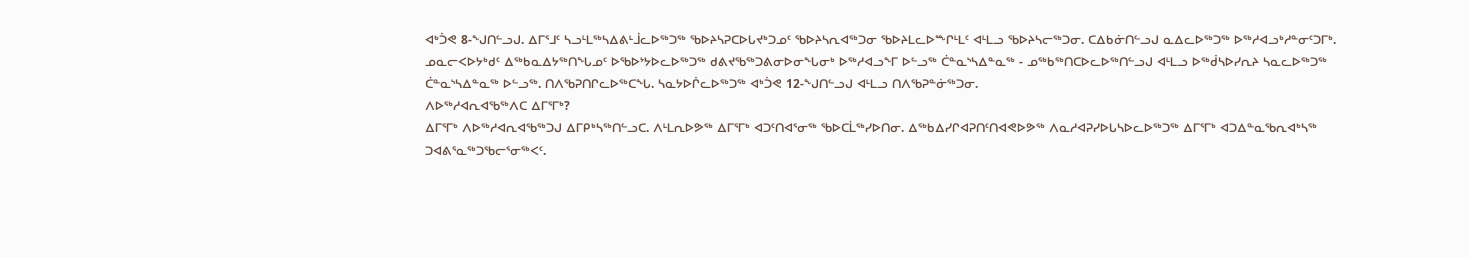ᐊᒃᑑᕙ 8-ᖕᒍᑎᓪᓗᒍ. ᐃᒥᕐᒧᑦ ᓴᓗᒻᒪᖅᓴᐃᕕᒻᒨᓚᐅᖅᑐᖅ ᖃᐅᔨᓴᕈᑕᐅᒐᔪᒃᑐᓄᑦ ᖃᐅᔨᓴᕆᐊᖅᑐᓂ ᖃᐅᔨᒪᓚᐅᖖᒋᒻᒪᑦ ᐊᒻᒪᓗ ᖃᐅᔨᓴᓕᖅᑐᓂ. ᑕᐃᑲᓃᑎᓪᓗᒍ ᓇᐃᓚᐅᖅᑐᖅ ᐅᖅᓱᐊᓗᒃᓱᓐᓂᑦᑐᒥᒃ. ᓄᓇᓕᐸᐅᔭᒃᑯᑦ ᐃᖅᑲᓇᐃᔭᖅᑎᖕᒐᓄᑦ ᐅᖃᐅᔾᔭᐅᓚᐅᖅᑐᖅ ᑯᕕᔪᖃᖅᑐᕕᓂᐅᓂᖕᒐᓂᒃ ᐅᖅᓱᐊᓗᖕᒥ ᐅᓪᓗᖅ ᑖᓐᓇᔅᓴᐃᓐᓇᖅ - ᓄᖅᑲᖅᑎᑕᐅᓚᐅᖅᑎᓪᓗᒍ ᐊᒻᒪᓗ ᐅᖅᑰᓴᐅᓯᕆᔨ ᓴᓇᓚᐅᖅᑐᖅ ᑖᓐᓇᔅᓴᐃᓐᓇᖅ ᐅᓪᓗᖅ. ᑎᐱᖃᕈᑎᒋᓚᐅᖅᑕᖕᒐ. ᓴᓇᔭᐅᒌᓚᐅᖅᑐᖅ ᐊᒃᑑᕙ 12-ᖕᒍᑎᓪᓗᒍ ᐊᒻᒪᓗ ᑎᐱᖃᕈᓐᓃᖅᑐᓂ.
ᐱᐅᖅᓱᐊᕆᐊᖃᖅᐱᑕ ᐃᒥᕐᒥᒃ?
ᐃᒥᕐᒥᒃ ᐱᐅᖅᓱᐊᕆᐊᖃᖅᑐᒍ ᐃᒥᑭᒃᓴᖅᑎᓪᓗᑕ. ᐱᒻᒪᕆᐅᕗᖅ ᐃᒥᕐᒥᒃ ᐊᑐᑦᑎᐊᕐᓂᖅ ᖃᐅᑕᒫᖅᓯᐅᑎᓂ. ᐃᖅᑲᐃᓯᒋᐊᕈᑎᑦᑎᐊᕙᐅᕗᖅ ᐱᓇᓱᐊᕈᓯᐅᒐᓴᐅᓚᐅᖅᑐᖅ ᐃᒥᕐᒥᒃ ᐊᑐᐃᓐᓇᖃᕆᐊᒃᓴᖅ ᑐᐊᕕᕐᓇᖅᑐᖃᓕᕐᓂᖅᐸᑦ.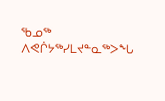ᖃᓄᖅ ᐱᕙᒌᔭᖅᓯᒪᔪᓐᓇᖅᐳᖕᒐ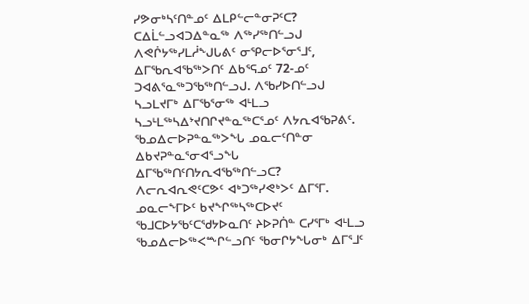ᓯᕗᓂᒃᓴᑦᑎᓐᓄᑦ ᐃᒪᑭᓪᓕᓐᓂᕈᑦᑕ?
ᑕᐃᒫᓪᓗᐊᑐᐃᓐᓇᖅ ᐱᖅᓯᖅᑎᓪᓗᒍ ᐱᕙᒌᔭᖅᓯᒪᓲᖕᒍᒐᕕᑦ ᓂᕿᓕᐅᕐᓂᕐᒧᑦ, ᐃᒥᖃᕆᐊᖃᖅᐳᑎᑦ ᐃᑲᕐᕋᓄᑦ 72-ᓄᑦ ᑐᐊᕕᕐᓇᖅᑐᖃᖅᑎᓪᓗᒍ. ᐱᖃᓯᐅᑎᓪᓗᒍ ᓴᓗᒪᔪᒥᒃ ᐃᒥᖃᕐᓂᖅ ᐊᒻᒪᓗ ᓴᓗᒻᒪᖅᓴᐃᔾᔪᑎᒋᔪᓐᓇᖅᑕᕐᓄᑦ ᐱᔭᕆᐊᖃᕈᕕᑦ.
ᖃᓄᐃᓕᐅᕈᓐᓇᖅᐳᖕᒐ ᓄᓇᓕᑦᑎᓐᓂ ᐃᑲᔪᕈᓐᓇᕐᓂᐊᕐᓗᖕᒐ ᐃᒥᖃᖅᑎᑦᑎᔭᕆᐊᖃᖅᑎᓪᓗᑕ?
ᐱᓕᕆᐊᕆᕙᑦᑕᕗᑦ ᐊᒃᑐᖅᓯᕙᒃᐳᑦ ᐃᒥᕐᒥ. ᓄᓇᓕᖕᒥᐅᑦ ᑲᔪᖕᒋᖅᓴᖅᑕᐅᔪᑦ ᖃᒧᑕᐅᔭᖃᑦᑕᖁᔭᐅᓇᑎᑦ ᔨᐅᕈᑏᓐ ᑕᓯᕐᒥᒃ ᐊᒻᒪᓗ ᖃᓄᐃᓕᐅᖅᐸᖖᒋᓪᓗᑎᑦ ᖃᓂᒋᔭᖕᒐᓂᒃ ᐃᒥᕐᒧᑦ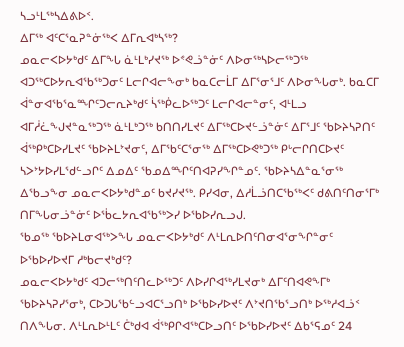ᓴᓗᒻᒪᖅᓴᐃᕕᐅᑉ.
ᐃᒥᖅ ᐊᑦᑕᕐᓇᕈᓐᓃᖅᐸ ᐃᒥᕆᐊᒃᓴᖅ?
ᓄᓇᓕᐸᐅᔭᒃᑯᑦ ᐃᒥᖕᒐ ᓈᒻᒪᒃᓯᔪᖅ ᐅᕝᕙᓘᓐᓃᑦ ᐱᐅᓂᖅᓴᐅᓕᖅᑐᖅ ᐊᑐᖅᑕᐅᔭᕆᐊᖃᖅᑐᓂᑦ ᒪᓕᒋᐊᓕᖕᓂᒃ ᑲᓇᑕᓕᒫᒥ ᐃᒥᕐᓂᕐᒧᑦ ᐱᐅᓂᖕᒐᓂᒃ. ᑲᓇᑕᒥ ᐋᓐᓂᐊᖃᕐᓇᖖᒋᑦᑐᓕᕆᔨᒃᑯᑦ ᓵᖅᑮᓚᐅᖅᑐᑦ ᒪᓕᒋᐊᓕᓐᓂᑦ, ᐊᒻᒪᓗ ᐊᒥᓲᓛᖕᒍᔪᓐᓇᖅᑐᖅ ᓈᒻᒪᒃᑐᖅ ᑲᑎᑎᓯᒪᔪᑦ ᐃᒥᖅᑕᐅᔪᓪᓘᓐᓃᑦ ᐃᒥᕐᒧᑦ ᖃᐅᔨᓴᕈᑎᑦ ᐋᖅᑭᒃᑕᐅᓯᒪᔪᑦ ᖃᐅᔨᒪᔾᔪᓂᑦ, ᐃᒥᖃᑦᑕᕐᓂᖅ ᐃᒥᖅᑕᐅᕙᒃᑐᖅ ᑭᒡᓕᒋᑎᑕᐅᔪᑦ ᓴᐳᔾᔭᐅᓯᒪᖁᓪᓗᒋᑦ ᐃᓄᐃᑦ ᖃᓄᐃᖖᒋᑦᑎᐊᕈᓯᖕᒋᓐᓄᑦ. ᖃᐅᔨᓴᐃᓐᓇᕐᓂᖅ ᐃᖃᓗᖕᓂ ᓄᓇᓕᐸᐅᔭᒃᑯᓐᓄᑦ ᑲᔪᓯᔪᖅ. ᑭᓯᐊᓂ, ᐃᓱᒫᓘᑎᑕᖃᖅᐸᑦ ᑯᕕᑎᑦᑎᓂᕐᒥᒃ ᑎᒥᖕᒐᓂᓘᓐᓃᑦ ᐅᖄᓚᔭᕆᐊᖃᖅᐳᓯ ᐅᖃᐅᓯᕆᓗᒍ.
ᖃᓄᖅ ᖃᐅᔨᒪᓂᐊᖅᐳᖕᒐ ᓄᓇᓕᐸᐅᔭᒃᑯᑦ ᐱᒻᒪᕆᐅᑎᑦᑎᓂᐊᕐᓂᖕᒋᓐᓂᑦ ᐅᖃᐅᓯᐅᔪᒥ ᓱᒃᑲᓕᔪᒃᑯᑦ?
ᓄᓇᓕᐸᐅᔭᒃᑯᑦ ᐊᑐᓕᖅᑎᑦᑎᓚᐅᖅᑐᑦ ᐱᐅᓯᒋᐊᖅᓯᒪᔪᓂᒃ ᐃᒥᑦᑎᐊᕙᖕᒥᒃ ᖃᐅᔨᓴᕈᓯᕐᓂᒃ, ᑕᐅᑐᒐᖃᓪᓗᐊᑕᕐᓗᑎᒃ ᐅᖃᐅᓯᐅᔪᑦ ᐱᔾᔪᑎᖃᕐᓗᑎᒃ ᐅᖅᓱᐊᓘᑉ ᑎᐱᖕᒐᓂ. ᐱᒻᒪᕆᐅᒻᒪᑦ ᑖᒃᑯᐊ ᐋᖅᑭᒋᐊᖅᑕᐅᓗᑎᑦ ᐅᖃᐅᓯᐅᔪᑦ ᐃᑲᕐᕋᓄᑦ 24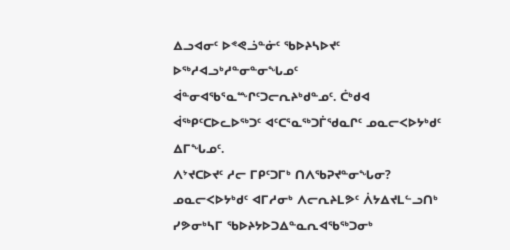ᐃᓗᐊᓂᑦ ᐅᕝᕙᓘᓐᓃᑦ ᖃᐅᔨᓴᐅᔪᑦ ᐅᖅᓱᐊᓗᒃᓱᓐᓂᓐᓂᖕᒐᓄᑦ ᐋᓐᓂᐊᖃᕐᓇᖖᒋᑦᑐᓕᕆᔨᒃᑯᓐᓄᑦ. ᑖᒃᑯᐊ ᐋᖅᑭᑦᑕᐅᓚᐅᖅᑐᑦ ᐊᑦᑕᕐᓇᖅᑐᒦᖁᓇᒋᑦ ᓄᓇᓕᐸᐅᔭᒃᑯᑦ ᐃᒥᖕᒐᓄᑦ.
ᐱᔾᔪᑕᐅᔪᑦ ᓱᓕ ᒥᑭᑦᑐᒥᒃ ᑎᐱᖃᕈᔪᓐᓂᖕᒐᓂ?
ᓄᓇᓕᐸᐅᔭᒃᑯᑦ ᐊᒥᓱᓂᒃ ᐱᓕᕆᔨᒪᕗᑦ ᐲᔭᐃᔪᒪᓪᓗᑎᒃ ᓯᕗᓂᒃᓴᒥ ᖃᐅᔨᔭᐅᑐᐃᓐᓇᕆᐊᖃᖅᑐᓂᒃ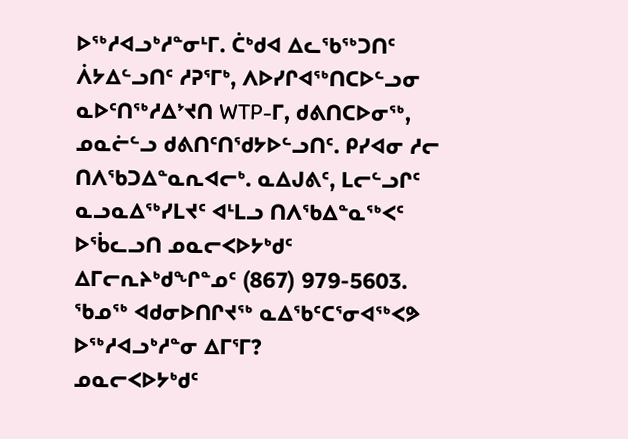ᐅᖅᓱᐊᓗᒃᓱᓐᓂᒻᒥ. ᑖᒃᑯᐊ ᐃᓚᖃᖅᑐᑎᑦ ᐲᔭᐃᓪᓗᑎᑦ ᓱᕈᕐᒥᒃ, ᐱᐅᓯᒋᐊᖅᑎᑕᐅᓪᓗᓂ ᓇᐅᑦᑎᖅᓱᐃᔾᔪᑎ WTP-ᒥ, ᑯᕕᑎᑕᐅᓂᖅ, ᓄᓇᓖᓪᓗ ᑯᕕᑎᑦᑎᖁᔭᐅᓪᓗᑎᑦ. ᑭᓯᐊᓂ ᓱᓕ ᑎᐱᖃᑐᐃᓐᓇᕆᐊᓕᒃ. ᓇᐃᒍᕕᑦ, ᒪᓕᓪᓗᒋᑦ ᓇᓗᓇᐃᖅᓯᒪᔪᑦ ᐊᒻᒪᓗ ᑎᐱᖃᐃᓐᓇᖅᐸᑦ ᐅᖄᓚᓗᑎ ᓄᓇᓕᐸᐅᔭᒃᑯᑦ ᐃᒥᓕᕆᔨᒃᑯᖕᒋᓐᓄᑦ (867) 979-5603.
ᖃᓄᖅ ᐊᑯᓂᐅᑎᒋᔪᖅ ᓇᐃᖃᑦᑕᕐᓂᐊᖅᐸᕗ ᐅᖅᓱᐊᓗᒃᓱᓐᓂ ᐃᒥᕐᒥ?
ᓄᓇᓕᐸᐅᔭᒃᑯᑦ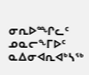ᓂᕆᐅᖖᒋᓚᑦ ᓄᓇᓕᖕᒥᐅᑦ ᓇᐃᓂᐊᕆᐊᒃᓴᖅ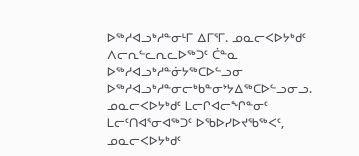ᐅᖅᓱᐊᓗᒃᓱᓐᓂᒻᒥ ᐃᒥᕐᒥ. ᓄᓇᓕᐸᐅᔭᒃᑯᑦ ᐱᓕᕆᓪᓚᕆᓚᐅᖅᑐᑦ ᑖᓐᓇ ᐅᖅᓱᐊᓗᒃᓱᓐᓃᔭᖅᑕᐅᓪᓗᓂ ᐅᖅᓱᐊᓗᒃᓱᓐᓂᓕᒃᑲᓐᓂᔾᔭᐃᖅᑕᐅᓪᓗᓂᓗ. ᓄᓇᓕᐸᐅᔭᒃᑯᑦ ᒪᓕᒋᐊᓕᖕᒋᓐᓂᑦ ᒪᓕᑦᑎᐊᕐᓂᐊᖅᑐᑦ ᐅᖃᐅᓯᐅᔪᖃᖅᐸᑦ, ᓄᓇᓕᐸᐅᔭᒃᑯᑦ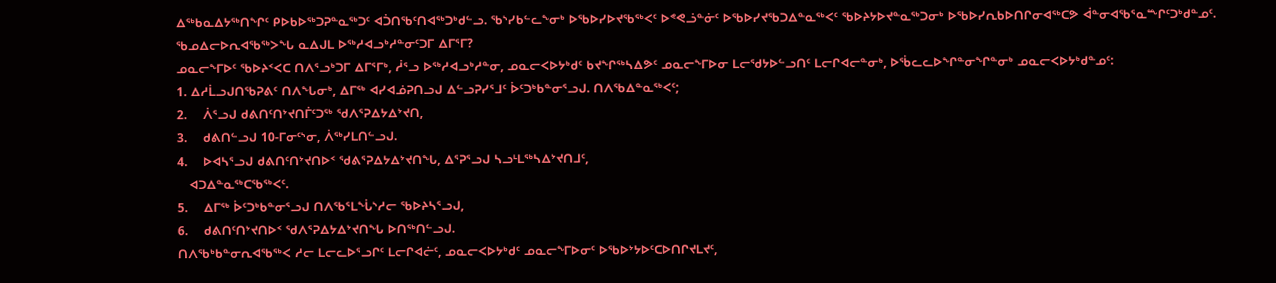ᐃᖅᑲᓇᐃᔭᖅᑎᖕᒋᑦ ᑭᐅᑲᐅᖅᑐᕈᓐᓇᖅᑐᑦ ᐊᑑᑎᖃᑦᑎᐊᖅᑐᒃᑯᓪᓗ. ᖃᔅᓯᑲᓪᓚᖕᓂᒃ ᐅᖃᐅᓯᐅᔪᖃᖅᐸᑦ ᐅᕝᕙᓘᓐᓃᑦ ᐅᖃᐅᓯᔪᖃᑐᐃᓐᓇᖅᐸᑦ ᖃᐅᔨᔭᐅᔪᓐᓇᖅᑐᓂᒃ ᐅᖃᐅᓯᕆᑲᐅᑎᒋᓂᐊᖅᑕᕗ ᐋᓐᓂᐊᖃᕐᓇᖖᒋᑦᑐᒃᑯᓐᓄᑦ.
ᖃᓄᐃᓕᐅᕆᐊᖃᖅᐳᖕᒐ ᓇᐃᒍᒪ ᐅᖅᓱᐊᓗᒃᓱᓐᓂᑦᑐᒥ ᐃᒥᕐᒥ?
ᓄᓇᓕᖕᒥᐅᑦ ᖃᐅᔨᑉᐸᑕ ᑎᐱᕐᓗᒃᑐᒥ ᐃᒥᕐᒥᒃ, ᓲᕐᓗ ᐅᖅᓱᐊᓗᒃᓱᓐᓂ, ᓄᓇᓕᐸᐅᔭᒃᑯᑦ ᑲᔪᖕᒋᖅᓴᐃᕗᑦ ᓄᓇᓕᖕᒥᐅᓂ ᒪᓕᖁᔭᐅᓪᓗᑎᑦ ᒪᓕᒋᐊᓕᓐᓂᒃ, ᐅᖄᓚᓚᐅᖕᒋᓐᓂᖕᒋᓐᓂᒃ ᓄᓇᓕᐸᐅᔭᒃᑯᓐᓄᑦ:
1. ᐃᓱᒫᓗᒍᑎᖃᕈᕕᑦ ᑎᐱᖕᒐᓂᒃ, ᐃᒥᖅ ᐊᓯᐊᓅᕈᑎᓗᒍ ᐃᓪᓗᕈᓯᕐᒧᑦ ᐆᑦᑐᒃᑲᓐᓂᕐᓗᒍ. ᑎᐱᖃᐃᓐᓇᖅᐸᑦ;
2.    ᐲᕐᓗᒍ ᑯᕕᑎᑦᑎᔾᔪᑎᒦᑦᑐᖅ ᖁᐱᕐᕈᐃᔭᐃᔾᔪᑎ,
3.    ᑯᕕᑎᓪᓗᒍ 10-ᒥᓂᑦᔅᓂ, ᐲᖅᓯᒪᑎᓪᓗᒍ.
4.    ᐅᐊᓴᕐᓗᒍ ᑯᕕᑎᑦᑎᔾᔪᑎᐅᑉ ᖁᕕᕐᕈᐃᔭᐃᔾᔪᑎᖕᒐ, ᐃᕐᕈᕐᓗᒍ ᓴᓗᒻᒪᖅᓴᐃᔾᔪᑎᒧᑦ,
   ᐊᑐᐃᓐᓇᖅᑕᖃᖅᐸᑦ.
5.    ᐃᒥᖅ ᐆᑦᑐᒃᑲᓐᓂᕐᓗᒍ ᑎᐱᖃᕐᒪᖕᒑᔅᓱᓕ ᖃᐅᔨᓴᕐᓗᒍ,
6.    ᑯᕕᑎᑦᑎᔾᔪᑎᐅᑉ ᖁᐱᕐᕈᐃᔭᐃᔾᔪᑎᖕᒐ ᐅᑎᖅᑎᓪᓗᒍ.
ᑎᐱᖃᒃᑲᓐᓂᕆᐊᖃᖅᐸ ᓱᓕ ᒪᓕᓚᐅᕐᓗᒋᑦ ᒪᓕᒋᐊᓖᑦ, ᓄᓇᓕᐸᐅᔭᒃᑯᑦ ᓄᓇᓕᖕᒥᐅᓂᑦ ᐅᖃᐅᔾᔭᐅᑦᑕᐅᑎᒋᔪᒪᔪᑦ,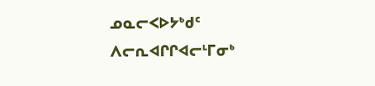ᓄᓇᓕᐸᐅᔭᒃᑯᑦ ᐱᓕᕆᐊᒋᒋᐊᓕᒻᒥᓂᒃ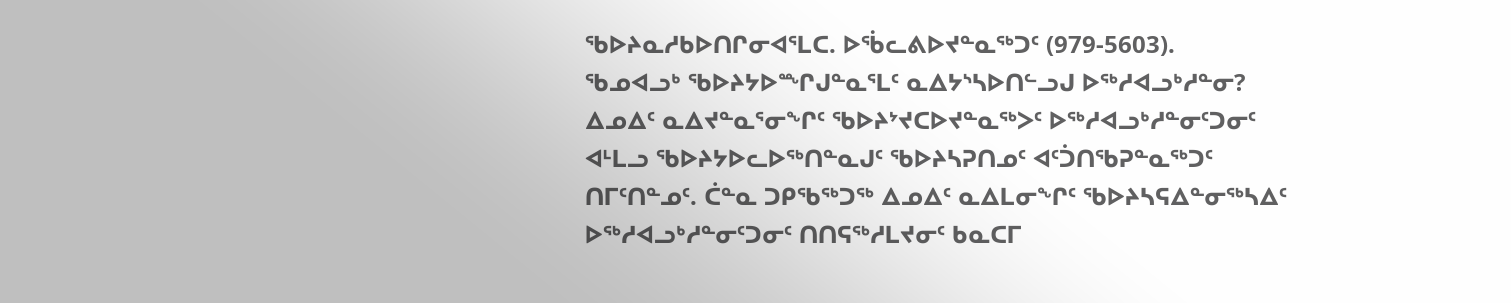ᖃᐅᔨᓇᓱᑲᐅᑎᒋᓂᐊᕐᒪᑕ. ᐅᖄᓚᕕᐅᔪᓐᓇᖅᑐᑦ (979-5603).
ᖃᓄᐊᓗᒃ ᖃᐅᔨᔭᐅᖖᒋᒍᓐᓇᕐᒪᑦ ᓇᐃᔭᔅᓴᐅᑎᓪᓗᒍ ᐅᖅᓱᐊᓗᒃᓱᓐᓂ?
ᐃᓄᐃᑦ ᓇᐃᔪᓐᓇᕐᓂᖕᒋᑦ ᖃᐅᔨᔾᔪᑕᐅᔪᓐᓇᖅᐳᑦ ᐅᖅᓱᐊᓗᒃᓱᓐᓂᑦᑐᓂᑦ ᐊᒻᒪᓗ ᖃᐅᔨᔭᐅᓚᐅᖅᑎᓐᓇᒍᑦ ᖃᐅᔨᓴᕈᑎᓄᑦ ᐊᑦᑑᑎᖃᕈᓐᓇᖅᑐᑦ ᑎᒥᑦᑎᓐᓄᑦ. ᑖᓐᓇ ᑐᑭᖃᖅᑐᖅ ᐃᓄᐃᑦ ᓇᐃᒪᓂᖕᒋᑦ ᖃᐅᔨᓴᕋᐃᓐᓂᖅᓴᐃᑦ ᐅᖅᓱᐊᓗᒃᓱᓐᓂᑦᑐᓂᑦ ᑎᑎᕋᖅᓱᒪᔪᓂᑦ ᑲᓇᑕᒥ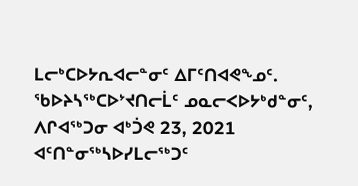ᒪᓕᒃᑕᐅᔭᕆᐊᓕᓐᓂᑦ ᐃᒥᑦᑎᐊᕙᖕᓄᑦ.
ᖃᐅᔨᓴᖅᑕᐅᔾᔪᑎᓕᒫᑦ ᓄᓇᓕᐸᐅᔭᒃᑯᓐᓂᑦ, ᐱᒋᐊᖅᑐᓂ ᐊᒃᑑᕙ 23, 2021 ᐊᑦᑎᓐᓂᖅᓴᐅᓯᒪᓕᖅᑐᑦ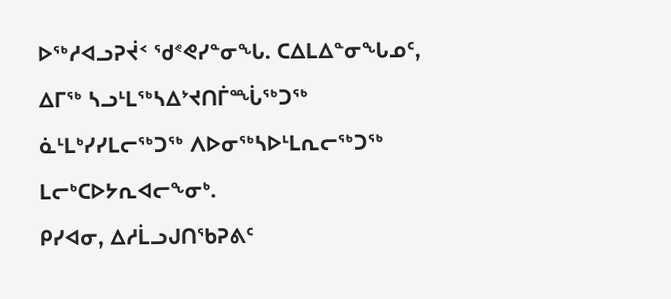ᐅᖅᓱᐊᓗᕈᔫᑉ ᖁᕝᕙᓯᓐᓂᖕᒐ. ᑕᐃᒪᐃᓐᓂᖕᒐᓄᑦ, ᐃᒥᖅ ᓴᓗᒻᒪᖅᓴᐃᔾᔪᑎᒦᖖᒑᖅᑐᖅ ᓈᒻᒪᒃᓯᓯᒪᓕᖅᑐᖅ ᐱᐅᓂᖅᓴᐅᒻᒪᕆᓕᖅᑐᖅ ᒪᓕᒃᑕᐅᔭᕆᐊᓕᖕᓂᒃ.
ᑭᓯᐊᓂ, ᐃᓱᒫᓗᒍᑎᖃᕈᕕᑦ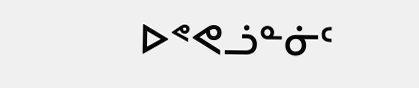ᐅᕝᕙᓘᓐᓃᑦ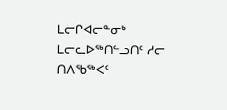ᒪᓕᒋᐊᓕᓐᓂᒃ ᒪᓕᓚᐅᖅᑎᓪᓗᑎᑦ ᓱᓕ ᑎᐱᖃᖅᐸᑦ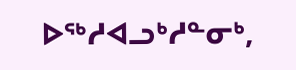ᐅᖅᓱᐊᓗᒃᓱᓐᓂᒃ,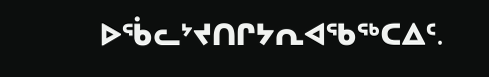ᐅᖄᓚᔾᔪᑎᒋᔭᕆᐊᖃᖅᑕᐃᑦ.